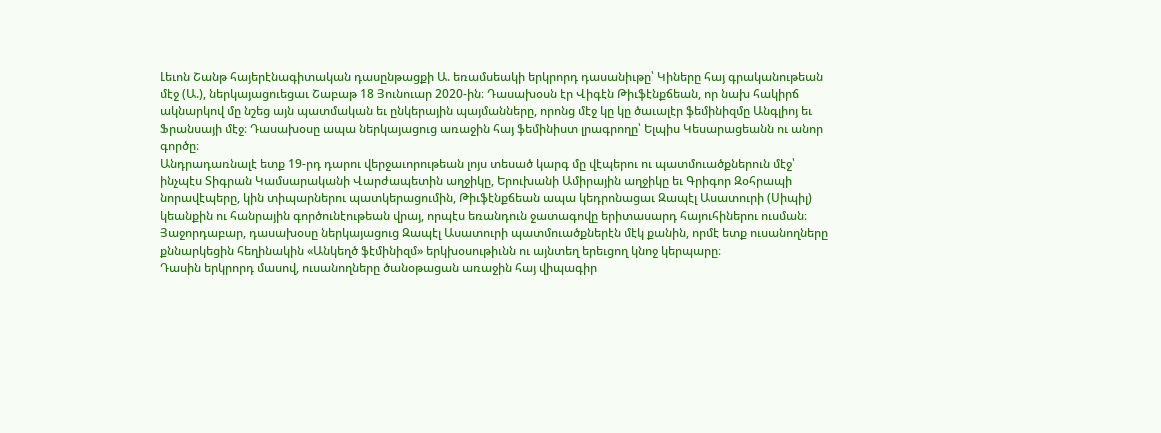Լեւոն Շանթ հայերէնագիտական դասընթացքի Ա. եռամսեակի երկրորդ դասանիւթը՝ Կիները հայ գրականութեան մէջ (Ա.), ներկայացուեցաւ Շաբաթ 18 Յունուար 2020-ին։ Դասախօսն էր Վիգէն Թիւֆէնքճեան, որ նախ հակիրճ ակնարկով մը նշեց այն պատմական եւ ընկերային պայմանները, որոնց մէջ կը կը ծաւալէր ֆեմինիզմը Անգլիոյ եւ Ֆրանսայի մէջ։ Դասախօսը ապա ներկայացուց առաջին հայ ֆեմինիստ լրագրողը՝ Ելպիս Կեսարացեանն ու անոր գործը։
Անդրադառնալէ ետք 19-րդ դարու վերջաւորութեան լոյս տեսած կարգ մը վէպերու ու պատմուածքներուն մէջ՝ ինչպէս Տիգրան Կամսարականի Վարժապետին աղջիկը, Երուխանի Ամիրային աղջիկը եւ Գրիգոր Զօհրապի նորավէպերը, կին տիպարներու պատկերացումին, Թիւֆէնքճեան ապա կեդրոնացաւ Զապէլ Ասատուրի (Սիպիլ) կեանքին ու հանրային գործունէութեան վրայ, որպէս եռանդուն ջատագովը երիտասարդ հայուհիներու ուսման։ Յաջորդաբար, դասախօսը ներկայացուց Զապէլ Ասատուրի պատմուածքներէն մէկ քանին, որմէ ետք ուսանողները քննարկեցին հեղինակին «Անկեղծ ֆէմինիզմ» երկխօսութիւնն ու այնտեղ երեւցող կնոջ կերպարը։
Դասին երկրորդ մասով, ուսանողները ծանօթացան առաջին հայ վիպագիր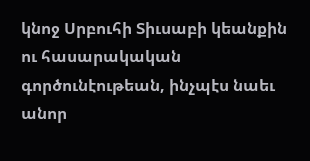կնոջ Սրբուհի Տիւսաբի կեանքին ու հասարակական գործունէութեան, ինչպէս նաեւ անոր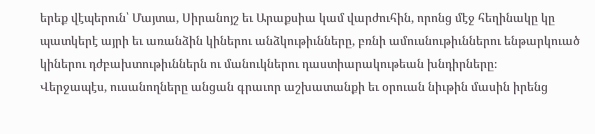երեք վէպերուն՝ Մայտա, Սիրանոյշ եւ Արաքսիա կամ վարժուհին, որոնց մէջ հեղինակը կը պատկերէ այրի եւ առանձին կիներու անձկութիւնները, բռնի ամուսնութիւններու ենթարկուած կիներու դժբախտութիւններն ու մանուկներու դաստիարակութեան խնդիրները։
Վերջապէս, ուսանողները անցան գրաւոր աշխատանքի եւ օրուան նիւթին մասին իրենց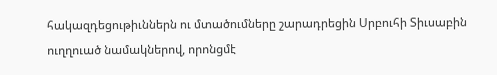հակազդեցութիւններն ու մտածումները շարադրեցին Սրբուհի Տիւսաբին ուղղուած նամակներով, որոնցմէ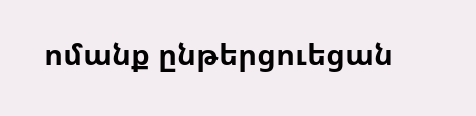ոմանք ընթերցուեցան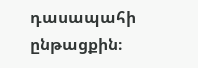դասապահի ընթացքին։